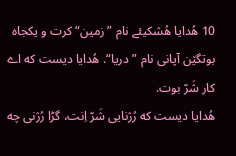10 هُدایا هُشکیئے نام ”زمین“ کرت و یکجاه بوتگێن آپانی نام ”دریا“. هُدایا دیست که اے کار شَرّ بوت.
هُدایا دیست که رُژنایی شَرّ اِنت، گڑا رُژنی چه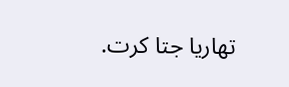تهاریا جتا کرت.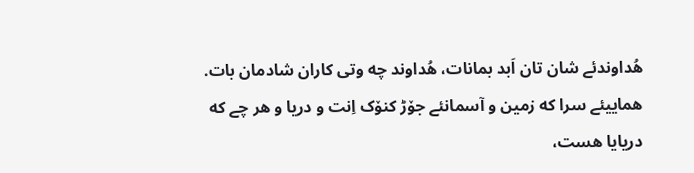هُداوندئے شان تان اَبد بمانات، هُداوند چه وتی کاران شادمان بات.
هماییئے سرا که زمین و آسمانئے جۆڑ کنۆک اِنت و دریا و هر چے که دریایا هست،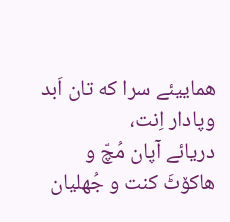هماییئے سرا که تان اَبد وپادار اِنت،
دریائے آپان مُچّ و هاکۆٹَ کنت و جُهلیان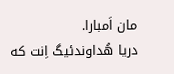مان اَمبارا.
دریا هُداوندئیگ اِنت که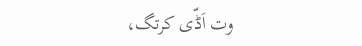وت اَڈّی کرتگ،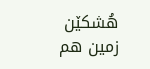هُشکێن زمین هم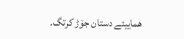هماییئے دستان جۆڑ کرتگ.